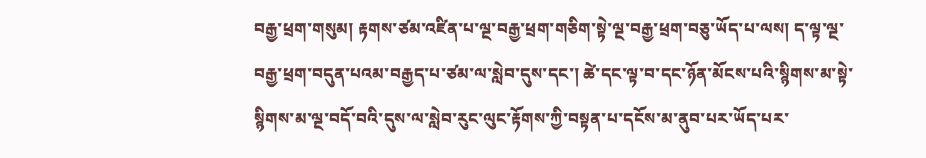བརྒྱ་ཕྲག་གསུམ། རྟགས་ཙམ་འཛིན་པ་ལྔ་བརྒྱ་ཕྲག་གཅིག་སྟེ་ལྔ་བརྒྱ་ཕྲག་བཅུ་ཡོད་པ་ལས། ད་ལྟ་ལྔ་བརྒྱ་ཕྲག་བདུན་པའམ་བརྒྱད་པ་ཙམ་ལ་སླེབ་དུས་དང་། ཚེ་དང་ལྟ་བ་དང་ཉོན་མོངས་པའི་སྙིགས་མ་སྟེ་སྙིགས་མ་ལྔ་བདོ་བའི་དུས་ལ་སླེབ་རུང་ལུང་རྟོགས་ཀྱི་བསྟན་པ་དངོས་མ་ནུབ་པར་ཡོད་པར་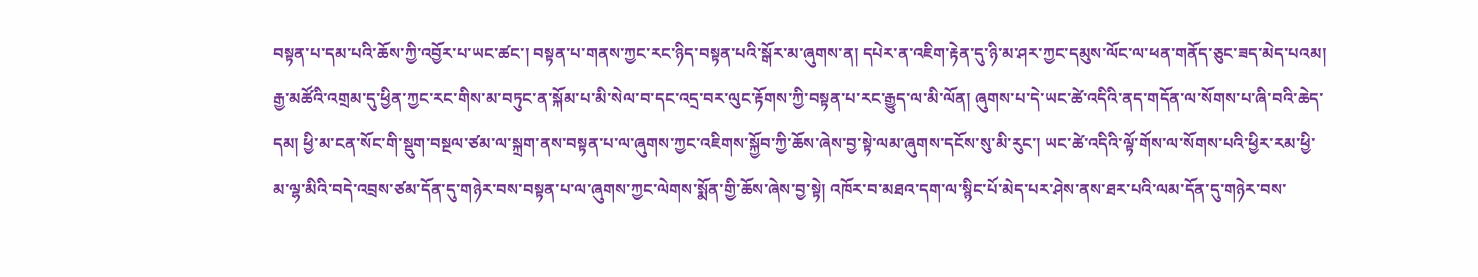བསྟན་པ་དམ་པའི་ཆོས་ཀྱི་འབྱོར་པ་ཡང་ཚང་། བསྟན་པ་གནས་ཀྱང་རང་ཉིད་བསྟན་པའི་སྒོར་མ་ཞུགས་ན། དཔེར་ན་འཇིག་རྟེན་དུ་ཉི་མ་ཤར་ཀྱང་དམུས་ལོང་ལ་ཕན་གནོད་ཅུང་ཟད་མེད་པའམ། རྒྱ་མཚོའི་འགྲམ་དུ་ཕྱིན་ཀྱང་རང་གིས་མ་བཏུང་ན་སྐོམ་པ་མི་སེལ་བ་དང་འདྲ་བར་ལུང་རྟོགས་ཀྱི་བསྟན་པ་རང་རྒྱུད་ལ་མི་ལོན། ཞུགས་པ་དེ་ཡང་ཚེ་འདིའི་ནད་གདོན་ལ་སོགས་པ་ཞི་བའི་ཆེད་དམ། ཕྱི་མ་ངན་སོང་གི་སྡུག་བསྔལ་ཙམ་ལ་སྐྲག་ནས་བསྟན་པ་ལ་ཞུགས་ཀྱང་འཇིགས་སྐྱོབ་ཀྱི་ཆོས་ཞེས་བྱ་སྟེ་ལམ་ཞུགས་དངོས་སུ་མི་རུང་། ཡང་ཚེ་འདིའི་ལྟོ་གོས་ལ་སོགས་པའི་ཕྱིར་རམ་ཕྱི་མ་ལྷ་མིའི་བདེ་འབྲས་ཙམ་དོན་དུ་གཉེར་བས་བསྟན་པ་ལ་ཞུགས་ཀྱང་ལེགས་སྨོན་གྱི་ཆོས་ཞེས་བྱ་སྟེ། འཁོར་བ་མཐའ་དག་ལ་སྙིང་པོ་མེད་པར་ཤེས་ནས་ཐར་པའི་ལམ་དོན་དུ་གཉེར་བས་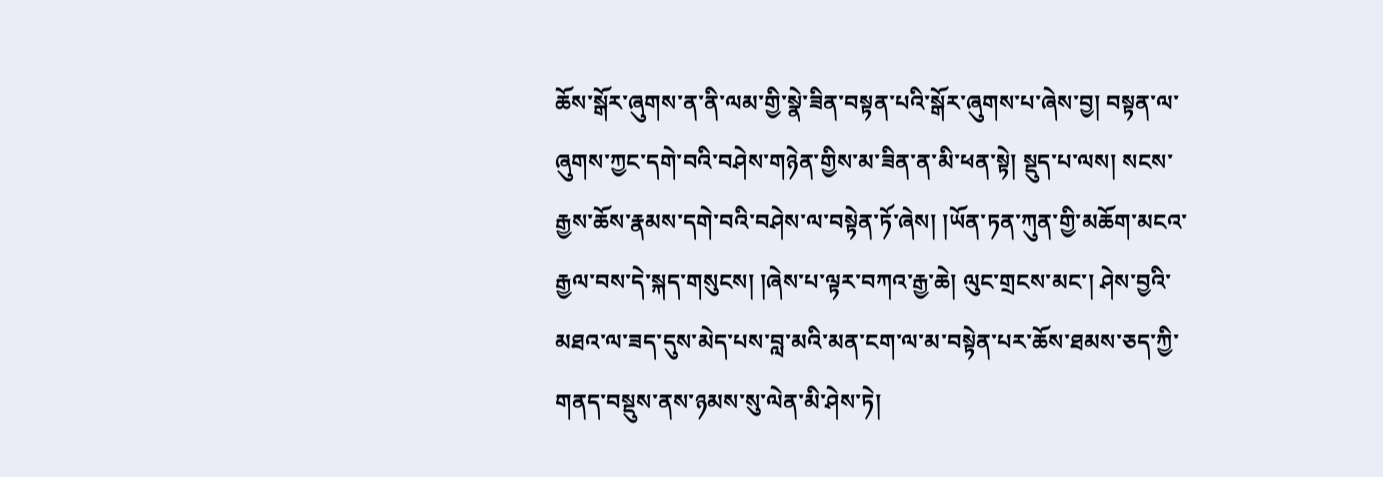ཆོས་སྒོར་ཞུགས་ན་ནི་ལམ་གྱི་སྣེ་ཟིན་བསྟན་པའི་སྒོར་ཞུགས་པ་ཞེས་བྱ། བསྟན་ལ་ཞུགས་ཀྱང་དགེ་བའི་བཤེས་གཉེན་གྱིས་མ་ཟིན་ན་མི་ཕན་སྟེ། སྡུད་པ་ལས། སངས་རྒྱས་ཆོས་རྣམས་དགེ་བའི་བཤེས་ལ་བསྟེན་ཏོ་ཞེས། །ཡོན་ཏན་ཀུན་གྱི་མཆོག་མངའ་རྒྱལ་བས་དེ་སྐད་གསུངས། །ཞེས་པ་ལྟར་བཀའ་རྒྱ་ཆེ། ལུང་གྲངས་མང་། ཤེས་བྱའི་མཐའ་ལ་ཟད་དུས་མེད་པས་བླ་མའི་མན་ངག་ལ་མ་བསྟེན་པར་ཆོས་ཐམས་ཅད་ཀྱི་གནད་བསྡུས་ནས་ཉམས་སུ་ལེན་མི་ཤེས་ཏེ།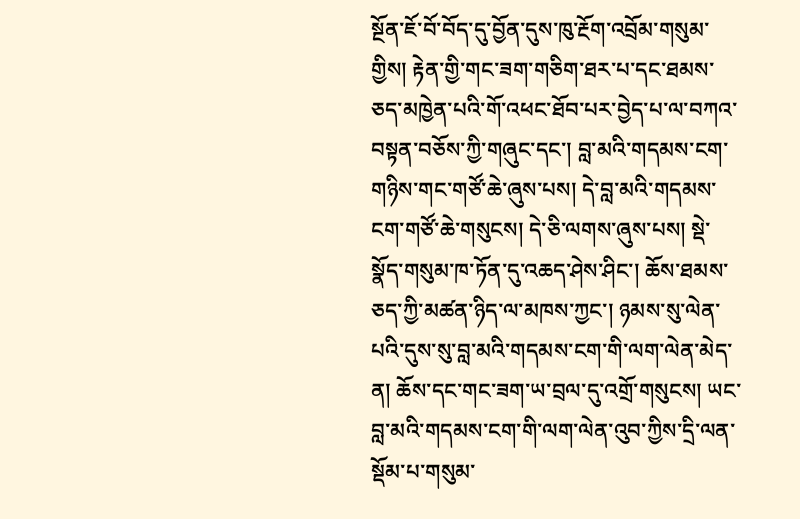སྔོན་ཇོ་བོ་བོད་དུ་བྱོན་དུས་ཁུ་རྔོག་འབྲོམ་གསུམ་གྱིས། རྟེན་གྱི་གང་ཟག་གཅིག་ཐར་པ་དང་ཐམས་ཅད་མཁྱེན་པའི་གོ་འཕང་ཐོབ་པར་བྱེད་པ་ལ་བཀའ་བསྟན་བཅོས་ཀྱི་གཞུང་དང་། བླ་མའི་གདམས་ངག་གཉིས་གང་གཙོ་ཆེ་ཞུས་པས། དེ་བླ་མའི་གདམས་ངག་གཙོ་ཆེ་གསུངས། དེ་ཅི་ལགས་ཞུས་པས། སྡེ་སྣོད་གསུམ་ཁ་ཏོན་དུ་འཆད་ཤེས་ཤིང་། ཆོས་ཐམས་ཅད་ཀྱི་མཚན་ཉིད་ལ་མཁས་ཀྱང་། ཉམས་སུ་ལེན་པའི་དུས་སུ་བླ་མའི་གདམས་ངག་གི་ལག་ལེན་མེད་ན། ཆོས་དང་གང་ཟག་ཡ་བྲལ་དུ་འགྲོ་གསུངས། ཡང་བླ་མའི་གདམས་ངག་གི་ལག་ལེན་འུབ་ཀྱིས་དྲི་ལན་སྡོམ་པ་གསུམ་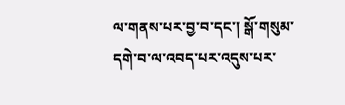ལ་གནས་པར་བྱ་བ་དང་། སྒོ་གསུམ་དགེ་བ་ལ་འབད་པར་འདུས་པར་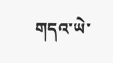གདའ་ཡེ་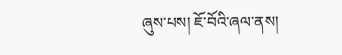ཞུས་པས། ཇོ་བོའི་ཞལ་ནས།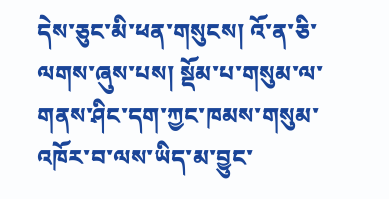དེས་ཅུང་མི་ཕན་གསུངས། འོ་ན་ཅི་ལགས་ཞུས་པས། སྡོམ་པ་གསུམ་ལ་གནས་ཤིང་དག་ཀྱང་ཁམས་གསུམ་འཁོར་བ་ལས་ཡིད་མ་བྱུང་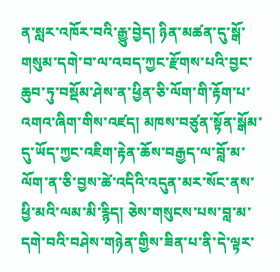ན་སླར་འཁོར་བའི་རྒྱུ་བྱེད། ཉིན་མཚན་དུ་སྒོ་གསུམ་དགེ་བ་ལ་འབད་ཀྱང་རྫོགས་པའི་བྱང་ཆུབ་ཏུ་བསྡོམ་ཤེས་ན་ཕྱིན་ཅི་ལོག་གི་རྟོག་པ་འགའ་ཞིག་གིས་འཛད། མཁས་བཙུན་སྟོན་སྒོམ་དུ་ཡོད་ཀྱང་འཇིག་རྟེན་ཆོས་བརྒྱད་ལ་བློ་མ་ལོག་ན་ཅི་བྱས་ཚེ་འདིའི་འདུན་མར་སོང་ནས་ཕྱི་མའི་ལམ་མི་རྙིད། ཅེས་གསུངས་པས་བླ་མ་དགེ་བའི་བཤེས་གཉེན་གྱིས་ཟིན་པ་ནི་དེ་ལྟར་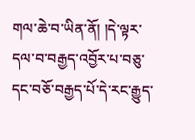གལ་ཆེ་བ་ཡིན་ནོ། །དེ་ལྟར་དལ་བ་བརྒྱད་འབྱོར་པ་བཅུ་དང་བཅོ་བརྒྱད་པོ་དེ་རང་རྒྱུད་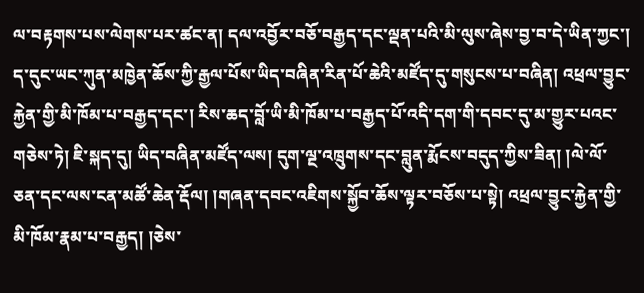ལ་བརྟགས་པས་ལེགས་པར་ཚང་ན། དལ་འབྱོར་བཅོ་བརྒྱད་དང་ལྡན་པའི་མི་ལུས་ཞེས་བྱ་བ་དེ་ཡིན་ཀྱང་། ད་དུང་ཡང་ཀུན་མཁྱེན་ཆོས་ཀྱི་རྒྱལ་པོས་ཡིད་བཞིན་རིན་པོ་ཆེའི་མཛོད་དུ་གསུངས་པ་བཞིན། འཕྲལ་བྱུང་རྐྱེན་གྱི་མི་ཁོམ་པ་བརྒྱད་དང་། རིས་ཆད་བློ་ཡི་མི་ཁོམ་པ་བརྒྱད་པོ་འདི་དག་གི་དབང་དུ་མ་གྱུར་པའང་གཅེས་ཏེ། ཇི་སྐད་དུ། ཡིད་བཞིན་མཛོད་ལས། དུག་ལྔ་འཁྲུགས་དང་བླུན་རྨོངས་བདུད་ཀྱིས་ཟིན། །ལེ་ལོ་ཅན་དང་ལས་ངན་མཚོ་ཆེན་རྡོལ། །གཞན་དབང་འཇིགས་སྐྱོབ་ཆོས་ལྟར་བཅོས་པ་སྟེ། འཕྲལ་བྱུང་རྐྱེན་གྱི་མི་ཁོམ་རྣམ་པ་བརྒྱད། །ཅེས་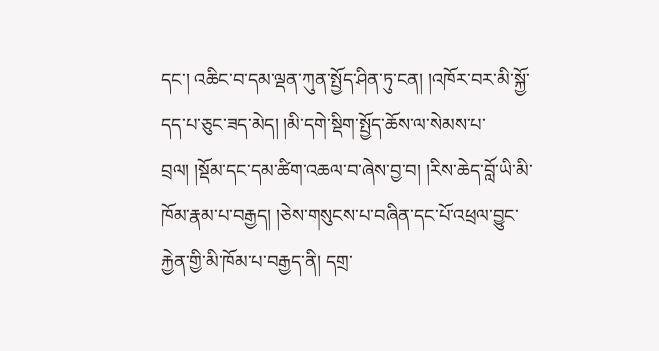དང་། འཆིང་བ་དམ་ལྡན་ཀུན་སྤྱོད་ཤིན་ཏུ་ངན། །འཁོར་བར་མི་སྐྱོ་དད་པ་ཅུང་ཟད་མེད། །མི་དགེ་སྡིག་སྤྱོད་ཆོས་ལ་སེམས་པ་བྲལ། །སྡོམ་དང་དམ་ཚིག་འཆལ་བ་ཞེས་བྱ་བ། །རིས་ཆེད་བློ་ཡི་མི་ཁོམ་རྣམ་པ་བརྒྱད། །ཅེས་གསུངས་པ་བཞིན་དང་པོ་འཕྲལ་བྱུང་རྐྱེན་གྱི་མི་ཁོམ་པ་བརྒྱད་ནི། དགྲ་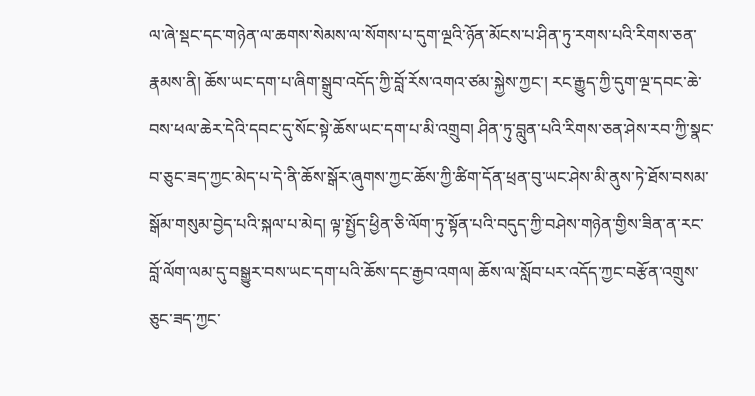ལ་ཞེ་སྡང་དང་གཉེན་ལ་ཆགས་སེམས་ལ་སོགས་པ་དུག་ལྔའི་ཉོན་མོངས་པ་ཤིན་ཏུ་རགས་པའི་རིགས་ཅན་རྣམས་ནི། ཆོས་ཡང་དག་པ་ཞིག་སྒྲུབ་འདོད་ཀྱི་བློ་རོས་འགའ་ཙམ་སྐྱེས་ཀྱང་། རང་རྒྱུད་ཀྱི་དུག་ལྔ་དབང་ཆེ་བས་ཕལ་ཆེར་དེའི་དབང་དུ་སོང་སྟེ་ཆོས་ཡང་དག་པ་མི་འགྲུབ། ཤིན་ཏུ་བླུན་པའི་རིགས་ཅན་ཤེས་རབ་ཀྱི་སྣང་བ་ཅུང་ཟད་ཀྱང་མེད་པ་དེ་ནི་ཆོས་སྒོར་ཞུགས་ཀྱང་ཆོས་ཀྱི་ཚིག་དོན་ཕྲན་བུ་ཡང་ཤེས་མི་ནུས་ཏེ་ཐོས་བསམ་སྒོམ་གསུམ་བྱེད་པའི་སྐལ་པ་མེད། ལྟ་སྤྱོད་ཕྱིན་ཅི་ལོག་ཏུ་སྟོན་པའི་བདུད་ཀྱི་བཤེས་གཉེན་གྱིས་ཟིན་ན་རང་བློ་ལོག་ལམ་དུ་བསྒྱུར་བས་ཡང་དག་པའི་ཆོས་དང་རྒྱབ་འགལ། ཆོས་ལ་སློབ་པར་འདོད་ཀྱང་བརྩོན་འགྲུས་ཅུང་ཟད་ཀྱང་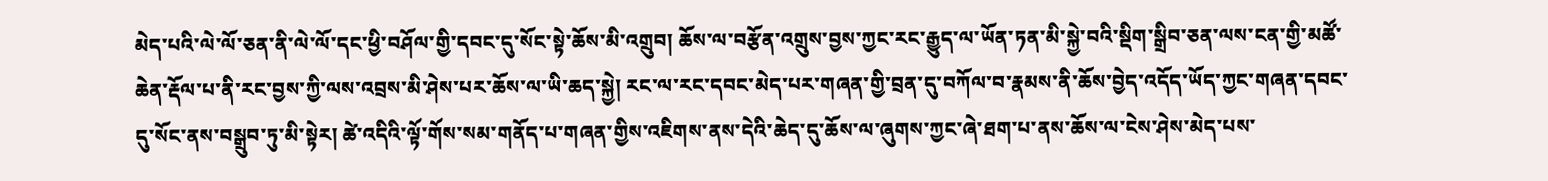མེད་པའི་ལེ་ལོ་ཅན་ནི་ལེ་ལོ་དང་ཕྱི་བཤོལ་གྱི་དབང་དུ་སོང་སྟེ་ཆོས་མི་འགྲུབ། ཆོས་ལ་བརྩོན་འགྲུས་བྱས་ཀྱང་རང་རྒྱུད་ལ་ཡོན་ཏན་མི་སྐྱེ་བའི་སྡིག་སྒྲིབ་ཅན་ལས་ངན་གྱི་མཚོ་ཆེན་རྡོལ་པ་ནི་རང་བྱས་ཀྱི་ལས་འབྲས་མི་ཤེས་པར་ཆོས་ལ་ཡི་ཆད་སྐྱེ། རང་ལ་རང་དབང་མེད་པར་གཞན་གྱི་བྲན་དུ་བཀོལ་བ་རྣམས་ནི་ཆོས་བྱེད་འདོད་ཡོད་ཀྱང་གཞན་དབང་དུ་སོང་ནས་བསྒྲུབ་ཏུ་མི་སྟེར། ཚེ་འདིའི་ལྟོ་གོས་སམ་གནོད་པ་གཞན་གྱིས་འཇིགས་ནས་དེའི་ཆེད་དུ་ཆོས་ལ་ཞུགས་ཀྱང་ཞེ་ཐག་པ་ནས་ཆོས་ལ་ངེས་ཤེས་མེད་པས་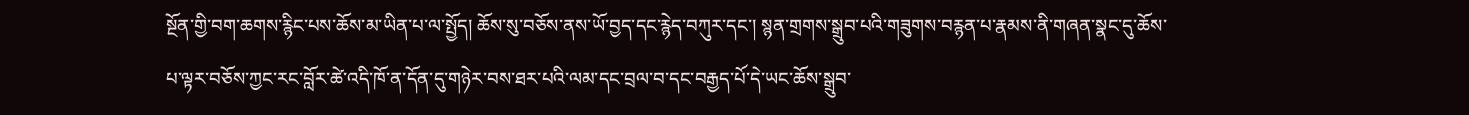སྔོན་གྱི་བག་ཆགས་རྙིང་པས་ཆོས་མ་ཡིན་པ་ལ་སྤྱོད། ཆོས་སུ་བཅོས་ནས་ཡོ་བྱད་དང་རྙེད་བཀུར་དང་། སྙན་གྲགས་སྒྲུབ་པའི་གཟུགས་བརྙན་པ་རྣམས་ནི་གཞན་སྣང་དུ་ཆོས་པ་ལྟར་བཅོས་ཀྱང་རང་བློར་ཚེ་འདི་ཁོ་ན་དོན་དུ་གཉེར་བས་ཐར་པའི་ལམ་དང་བྲལ་བ་དང་བརྒྱད་པོ་དེ་ཡང་ཆོས་སྒྲུབ་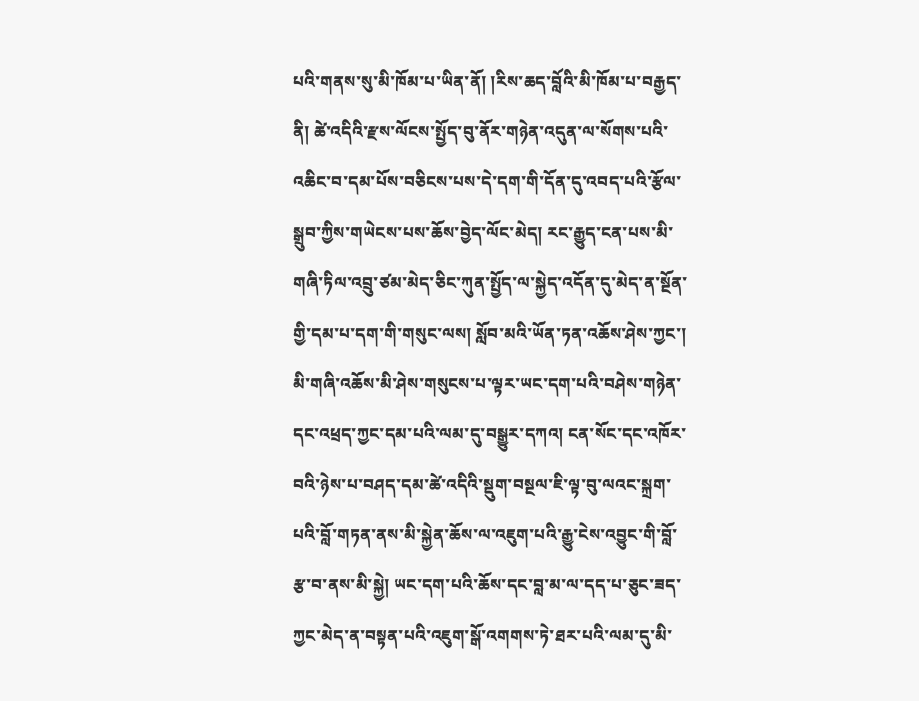པའི་གནས་སུ་མི་ཁོམ་པ་ཡིན་ནོ། །རིས་ཆད་བློའི་མི་ཁོམ་པ་བརྒྱད་ནི། ཚེ་འདིའི་རྫས་ལོངས་སྤྱོད་བུ་ནོར་གཉེན་འདུན་ལ་སོགས་པའི་འཆིང་བ་དམ་པོས་བཅིངས་པས་དེ་དག་གི་དོན་དུ་འབད་པའི་རྩོལ་སྒྲུབ་ཀྱིས་གཡེངས་པས་ཆོས་བྱེད་ལོང་མེད། རང་རྒྱུད་ངན་པས་མི་གཞི་ཏིལ་འབྲུ་ཙམ་མེད་ཅིང་ཀུན་སྤྱོད་ལ་སྐྱེད་འདོན་དུ་མེད་ན་སྔོན་གྱི་དམ་པ་དག་གི་གསུང་ལས། སློབ་མའི་ཡོན་ཏན་འཆོས་ཤེས་ཀྱང་། མི་གཞི་འཆོས་མི་ཤེས་གསུངས་པ་ལྟར་ཡང་དག་པའི་བཤེས་གཉེན་དང་འཕྲད་ཀྱང་དམ་པའི་ལམ་དུ་བསྒྱུར་དཀའ། ངན་སོང་དང་འཁོར་བའི་ཉེས་པ་བཤད་དམ་ཚེ་འདིའི་སྡུག་བསྔལ་ཇི་ལྟ་བུ་ལའང་སྐྲག་པའི་བློ་གཏན་ནས་མི་སྐྱེན་ཆོས་ལ་འཇུག་པའི་རྒྱུ་ངེས་འབྱུང་གི་བློ་རྩ་བ་ནས་མི་སྐྱེ། ཡང་དག་པའི་ཆོས་དང་བླ་མ་ལ་དད་པ་ཅུང་ཟད་ཀྱང་མེད་ན་བསྟན་པའི་འཇུག་སྒོ་འགགས་ཏེ་ཐར་པའི་ལམ་དུ་མི་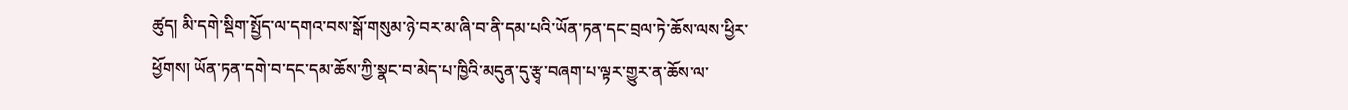ཚུད། མི་དགེ་སྡིག་སྤྱོད་ལ་དགའ་བས་སྒོ་གསུམ་ཉེ་བར་མ་ཞི་བ་ནི་དམ་པའི་ཡོན་ཏན་དང་བྲལ་ཏེ་ཆོས་ལས་ཕྱིར་ཕྱོགས། ཡོན་ཏན་དགེ་བ་དང་དམ་ཆོས་ཀྱི་སྣང་བ་མེད་པ་ཁྱིའི་མདུན་དུ་རྩྭ་བཞག་པ་ལྟར་གྱུར་ན་ཆོས་ལ་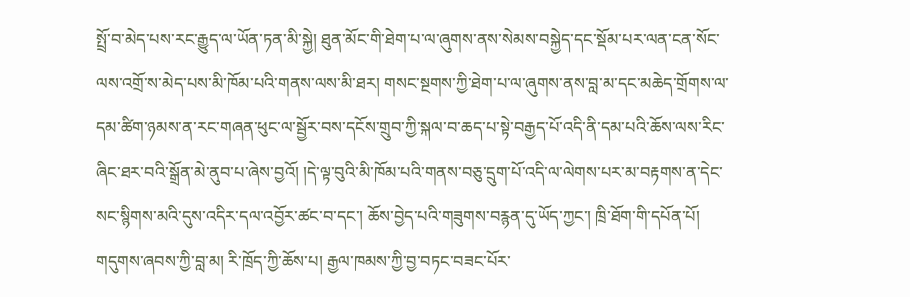སྤྲོ་བ་མེད་པས་རང་རྒྱུད་ལ་ཡོན་ཏན་མི་སྐྱེ། ཐུན་མོང་གི་ཐེག་པ་ལ་ཞུགས་ནས་སེམས་བསྐྱེད་དང་སྡོམ་པར་ལན་ངན་སོང་ལས་འགྲོ་ས་མེད་པས་མི་ཁོམ་པའི་གནས་ལས་མི་ཐར། གསང་སྔགས་ཀྱི་ཐེག་པ་ལ་ཞུགས་ནས་བླ་མ་དང་མཆེད་གྲོགས་ལ་དམ་ཚིག་ཉམས་ན་རང་གཞན་ཕུང་ལ་སྦྱོར་བས་དངོས་གྲུབ་ཀྱི་སྐལ་བ་ཆད་པ་སྟེ་བརྒྱད་པོ་འདི་ནི་དམ་པའི་ཆོས་ལས་རིང་ཞིང་ཐར་བའི་སྒྲོན་མེ་ནུབ་པ་ཞེས་བྱའོ། །དེ་ལྟ་བུའི་མི་ཁོམ་པའི་གནས་བཅུ་དྲུག་པོ་འདི་ལ་ལེགས་པར་མ་བརྟགས་ན་དེང་སང་སྙིགས་མའི་དུས་འདིར་དལ་འབྱོར་ཚང་བ་དང་། ཆོས་བྱེད་པའི་གཟུགས་བརྙན་དུ་ཡོད་ཀྱང་། ཁྲི་ཐོག་གི་དཔོན་པོ། གདུགས་ཞབས་ཀྱི་བླ་མ། རི་ཁྲོད་ཀྱི་ཆོས་པ། རྒྱལ་ཁམས་ཀྱི་བྱ་བཏང་བཟང་པོར་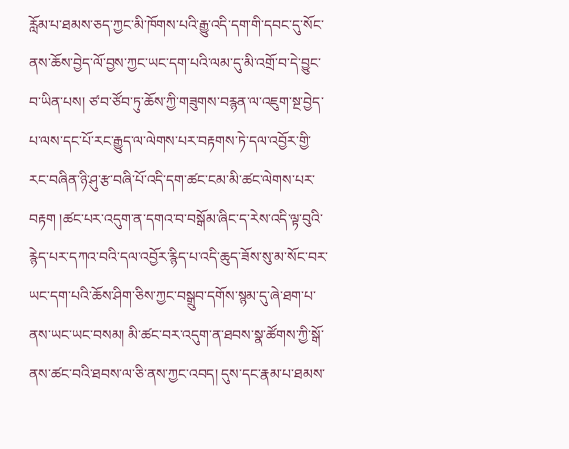རློམ་པ་ཐམས་ཅད་ཀྱང་མི་ཁོགས་པའི་རྒྱུ་འདི་དག་གི་དབང་དུ་སོང་ནས་ཆོས་བྱེད་ལོ་བྱས་ཀྱང་ཡང་དག་པའི་ལམ་དུ་མི་འགྲོ་བ་དེ་བྱུང་བ་ཡིན་པས། ཙ་བ་ཙོབ་ཏུ་ཆོས་ཀྱི་གཟུགས་བརྙན་ལ་འཇུག་སྔ་བྱེད་པ་ལས་དང་པོ་རང་རྒྱུད་ལ་ལེགས་པར་བརྟགས་ཏེ་དལ་འབྱོར་གྱི་རང་བཞིན་ཉི་ཤུ་རྩ་བཞི་པོ་འདི་དག་ཚང་ངམ་མི་ཚང་ལེགས་པར་བརྟག །ཚང་པར་འདུག་ན་དགའ་བ་བསྒོམ་ཞིང་ད་རེས་འདི་ལྟ་བུའི་རྙེད་པར་དཀའ་བའི་དལ་འབྱོར་རྙིད་པ་འདི་ཆུད་ཟོས་སུ་མ་སོང་བར་ཡང་དག་པའི་ཆོས་ཤིག་ཅིས་ཀྱང་བསྒྲུབ་དགོས་སྙམ་དུ་ཞེ་ཐག་པ་ནས་ཡང་ཡང་བསམ། མི་ཚང་བར་འདུག་ན་ཐབས་སྣ་ཚོགས་ཀྱི་སྒོ་ནས་ཚང་བའི་ཐབས་ལ་ཅི་ནས་ཀྱང་འབད། དུས་དང་རྣམ་པ་ཐམས་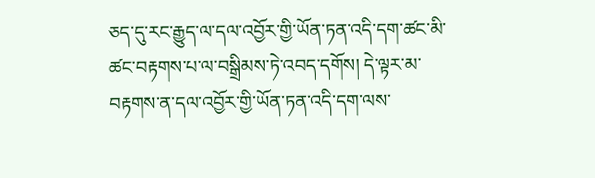ཅད་དུ་རང་རྒྱུད་ལ་དལ་འབྱོར་གྱི་ཡོན་ཏན་འདི་དག་ཚང་མི་ཚང་བརྟགས་པ་ལ་བསྒྲིམས་ཏེ་འབད་དགོས། དེ་ལྟར་མ་བརྟགས་ན་དལ་འབྱོར་གྱི་ཡོན་ཏན་འདི་དག་ལས་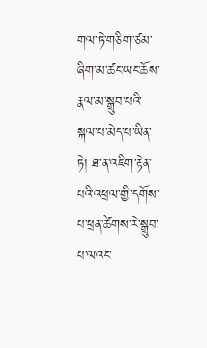གལ་ཏེ་གཅིག་ཙམ་ཞིག་མ་ཚང་ཡང་ཆོས་རྣལ་མ་སྒྲུབ་པའི་སྐལ་པ་མེད་པ་ཡིན་ཏེ། ཐ་ན་འཇིག་རྟེན་པའི་འཕྲལ་གྱི་དགོས་པ་ཕྲན་ཚེགས་རེ་སྒྲུབ་པ་ལའང་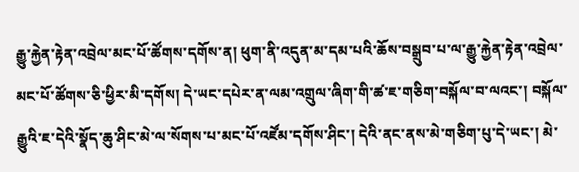རྒྱུ་རྐྱེན་རྟེན་འབྲེལ་མང་པོ་ཚོགས་དགོས་ན། ཕུག་ནི་འདུན་མ་དམ་པའི་ཆོས་བསྒྲུབ་པ་ལ་རྒྱུ་རྐྱེན་རྟེན་འབྲེལ་མང་པོ་ཚོགས་ཅི་ཕྱིར་མི་དགོས། དེ་ཡང་དཔེར་ན་ལམ་འགྲུལ་ཞིག་གི་ཚ་ཇ་གཅིག་བསྐོལ་བ་ལའང་། བསྐོལ་རྒྱུའི་ཇ་དེའི་སྣོད་ཆུ་ཤིང་མེ་ལ་སོགས་པ་མང་པོ་འཛོམ་དགོས་ཤིང་། དེའི་ནང་ནས་མེ་གཅིག་པུ་དེ་ཡང་། མེ་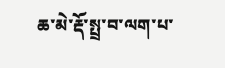ཆ་མེ་རྡོ་སྤྲ་བ་ལག་པ་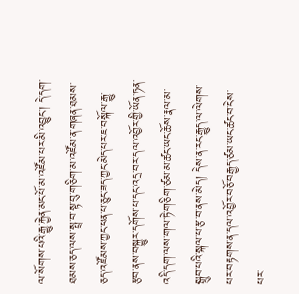ལ་སོགས་པའི་རྒྱུ་རྐྱེན་མང་པོ་མ་འཛོམ་པར་མི་འབྱུང་། དེ་དག་ཐམས་ཅད་ལས་སྤྲ་བ་སྟ་བུ་གཅིག་མ་འཛོམ་ན་གཞན་ཐམས་ཅད་འཛོམས་ཀྱང་ཕན་པ་ཅུང་ཟད་ཀྱང་མེད་པར་ཇ་བསྐོལ་རྒྱུ་རྩབ་ནས་བསྐྱུར་དགོས་པ་དང་འདྲ་བར་དལ་འབྱོར་གྱི་ཡོན་ཏན་འདི་དག་ལས་གལ་ཏེ་གཅིག་ཙམ་མ་ཚང་ཡང་ཆོས་རྣལ་མ་སྒྲུབ་པའི་སྐལ་པ་རྩ་བ་ནས་མེད། དེས་ན་རང་རྒྱུད་ལ་ལེགས་པར་བརྟགས་ན་དལ་འབྱོར་བཅོ་བརྒྱད་ཙམ་ཡང་ཚང་བ་ངེས་པར་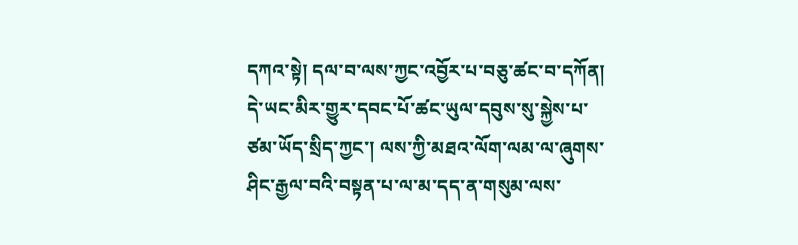དཀའ་སྟེ། དལ་བ་ལས་ཀྱང་འབྱོར་པ་བཅུ་ཚང་བ་དཀོན། དེ་ཡང་མིར་གྱུར་དབང་པོ་ཚང་ཡུལ་དབུས་སུ་སྐྱེས་པ་ཙམ་ཡོད་སྲིད་ཀྱང་། ལས་ཀྱི་མཐའ་ལོག་ལམ་ལ་ཞུགས་ཤིང་རྒྱལ་བའི་བསྟན་པ་ལ་མ་དད་ན་གསུམ་ལས་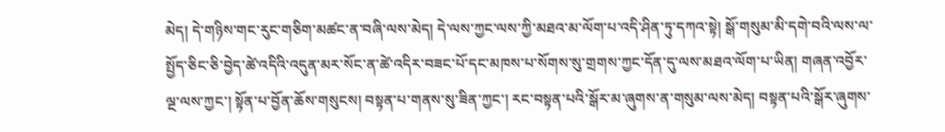མེད། དེ་གཉིས་གང་རུང་གཅིག་མཚང་ན་བཞི་ལས་མེད། དེ་ལས་ཀྱང་ལས་ཀྱི་མཐའ་མ་ལོག་པ་འདི་ཤིན་ཏུ་དཀའ་སྟེ། སྒོ་གསུམ་མི་དགེ་བའི་ལས་ལ་སྤྱོད་ཅིང་ཅི་བྱེད་ཚེ་འདིའི་འདུན་མར་སོང་ན་ཚེ་འདིར་བཟང་པོ་དང་མཁས་པ་སོགས་སུ་གྲགས་ཀྱང་དོན་དུ་ལས་མཐའ་ལོག་པ་ཡིན། གཞན་འབྱོར་ལྔ་ལས་ཀྱང་། སྟོན་པ་བྱོན་ཆོས་གསུངས། བསྟན་པ་གནས་སུ་ཟིན་ཀྱང་། རང་བསྟན་པའི་སྒོར་མ་ཞུགས་ན་གསུམ་ལས་མེད། བསྟན་པའི་སྒོར་ཞུགས་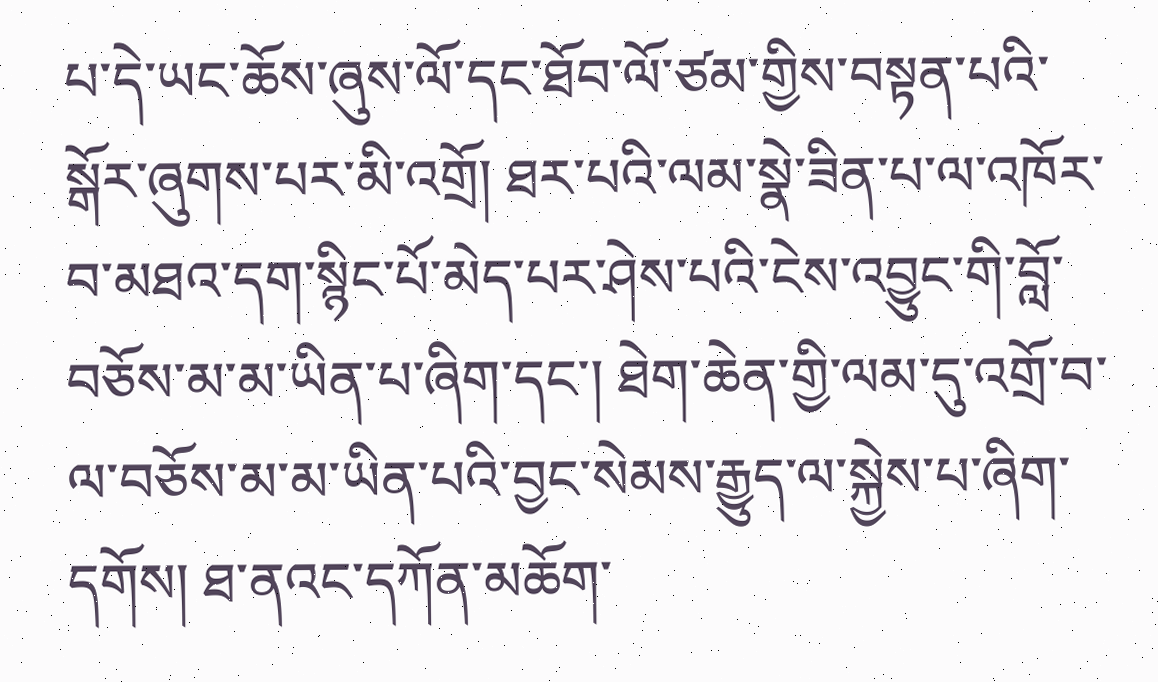པ་དེ་ཡང་ཆོས་ཞུས་ལོ་དང་ཐོབ་ལོ་ཙམ་གྱིས་བསྟན་པའི་སྒོར་ཞུགས་པར་མི་འགྲོ། ཐར་པའི་ལམ་སྣེ་ཟིན་པ་ལ་འཁོར་བ་མཐའ་དག་སྙིང་པོ་མེད་པར་ཤེས་པའི་ངེས་འབྱུང་གི་བློ་བཅོས་མ་མ་ཡིན་པ་ཞིག་དང་། ཐེག་ཆེན་གྱི་ལམ་དུ་འགྲོ་བ་ལ་བཅོས་མ་མ་ཡིན་པའི་བྱང་སེམས་རྒྱུད་ལ་སྐྱེས་པ་ཞིག་དགོས། ཐ་ནའང་དཀོན་མཆོག་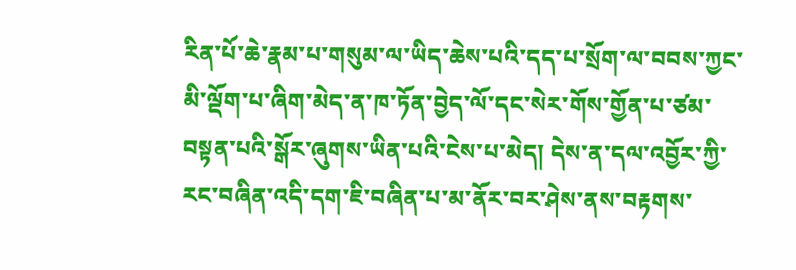རིན་པོ་ཆེ་རྣམ་པ་གསུམ་ལ་ཡིད་ཆེས་པའི་དད་པ་སྲོག་ལ་བབས་ཀྱང་མི་ལྡོག་པ་ཞིག་མེད་ན་ཁ་ཏོན་བྱེད་ལོ་དང་སེར་གོས་གྱོན་པ་ཙམ་བསྟན་པའི་སྒོར་ཞུགས་ཡིན་པའི་ངེས་པ་མེད། དེས་ན་དལ་འབྱོར་ཀྱི་རང་བཞིན་འདི་དག་ཇི་བཞིན་པ་མ་ནོར་བར་ཤེས་ནས་བརྟགས་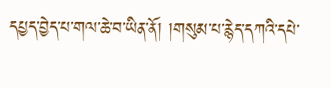དཔྱད་བྱེད་པ་གལ་ཆེ་བ་ཡིན་ནོ། །གསུམ་པ་རྙེད་དཀའི་དཔེ་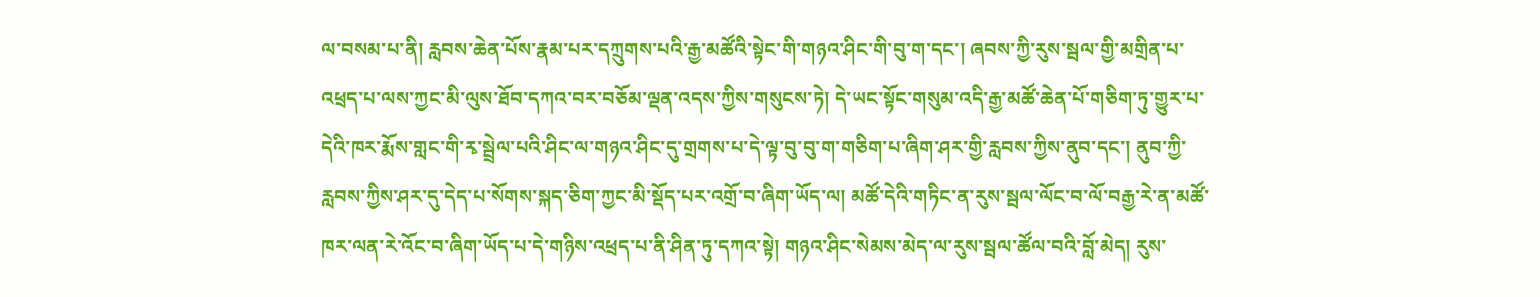ལ་བསམ་པ་ནི། རླབས་ཆེན་པོས་རྣམ་པར་དཀྲུགས་པའི་རྒྱ་མཚོའི་སྟེང་གི་གཉའ་ཤིང་གི་བུ་ག་དང་། ཞབས་ཀྱི་རུས་སྦལ་གྱི་མགྲིན་པ་འཕྲད་པ་ལས་ཀྱང་མི་ལུས་ཐོབ་དཀའ་བར་བཅོམ་ལྡན་འདས་ཀྱིས་གསུངས་ཏེ། དེ་ཡང་སྟོང་གསུམ་འདི་རྒྱ་མཚོ་ཆེན་པོ་གཅིག་ཏུ་གྱུར་པ་དེའི་ཁར་རྨོས་གླང་གི་རྭ་སྦྲེལ་པའི་ཤིང་ལ་གཉའ་ཤིང་དུ་གྲགས་པ་དེ་ལྟ་བུ་བུ་ག་གཅིག་པ་ཞིག་ཤར་གྱི་རླབས་ཀྱིས་ནུབ་དང་། ནུབ་ཀྱི་རླབས་ཀྱིས་ཤར་དུ་དེད་པ་སོགས་སྐད་ཅིག་ཀྱང་མི་སྡོད་པར་འགྲོ་བ་ཞིག་ཡོད་ལ། མཚོ་དེའི་གཏིང་ན་རུས་སྦལ་ལོང་བ་ལོ་བརྒྱ་རེ་ན་མཚོ་ཁར་ལན་རེ་འོང་བ་ཞིག་ཡོད་པ་དེ་གཉིས་འཕྲད་པ་ནི་ཤིན་ཏུ་དཀའ་སྟེ། གཉའ་ཤིང་སེམས་མེད་ལ་རུས་སྦལ་ཚོལ་བའི་བློ་མེད། རུས་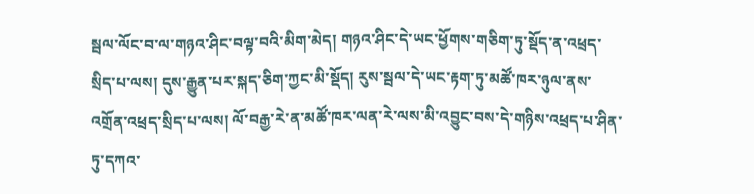སྦལ་ལོང་བ་ལ་གཉའ་ཤིང་བལྟ་བའི་མིག་མེད། གཉའ་ཤིང་དེ་ཡང་ཕྱོགས་གཅིག་ཏུ་སྡོད་ན་འཕྲད་སྲིད་པ་ལས། དུས་རྒྱུན་པར་སྐད་ཅིག་ཀྱང་མི་སྡོད། རུས་སྦལ་དེ་ཡང་རྟག་ཏུ་མཚོ་ཁར་ཉུལ་ནས་འགྲོན་འཕྲད་སྲིད་པ་ལས། ལོ་བརྒྱ་རེ་ན་མཚོ་ཁར་ལན་རེ་ལས་མི་འབྱུང་བས་དེ་གཉིས་འཕྲད་པ་ཤིན་ཏུ་དཀའ་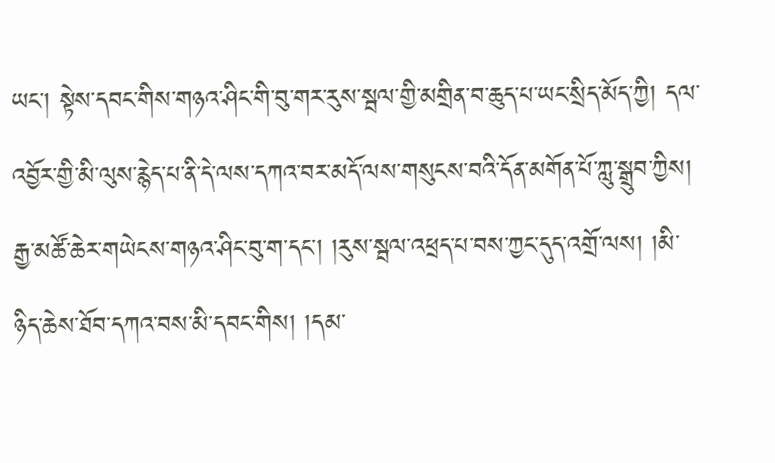ཡང་། སྟེས་དབང་གིས་གཉའ་ཤིང་གི་བུ་གར་རུས་སྦལ་གྱི་མགྲིན་བ་ཆུད་པ་ཡང་སྲིད་མོད་ཀྱི། དལ་འབྱོར་གྱི་མི་ལུས་རྙེད་པ་ནི་དེ་ལས་དཀའ་བར་མདོ་ལས་གསུངས་བའི་དོན་མགོན་པོ་ཀླུ་སྒྲུབ་ཀྱིས། རྒྱ་མཚོ་ཆེར་གཡེངས་གཉའ་ཤིང་བུ་ག་དང་། །རུས་སྦལ་འཕྲད་པ་བས་ཀྱང་དུད་འགྲོ་ལས། །མི་ཉིད་ཆེས་ཐོབ་དཀའ་བས་མི་དབང་གིས། །དམ་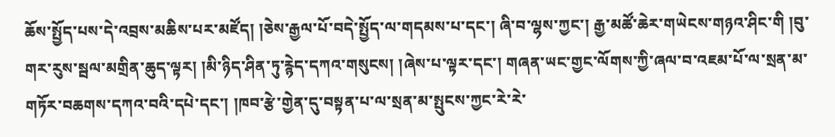ཆོས་སྤྱོད་པས་དེ་འབྲས་མཆིས་པར་མཛོད། །ཅེས་རྒྱལ་པོ་བདེ་སྤྱོད་ལ་གདམས་པ་དང་། ཞི་བ་ལྷས་ཀྱང་། རྒྱ་མཚོ་ཆེར་གཡེངས་གཉའ་ཤིང་གི །བུ་གར་རུས་སྦལ་མགྲིན་ཆུད་ལྟར། །མི་ཉིད་ཤིན་ཏུ་རྙེད་དཀའ་གསུངས། །ཞེས་པ་ལྟར་དང་། གཞན་ཡང་གྱང་ལོགས་ཀྱི་ཞལ་བ་འཇམ་པོ་ལ་སྲན་མ་གཏོར་བཆགས་དཀའ་བའི་དཔེ་དང་། །ཁབ་རྩེ་གྱེན་དུ་བསྟན་པ་ལ་སྲན་མ་སྤུངས་ཀྱང་རེ་རེ་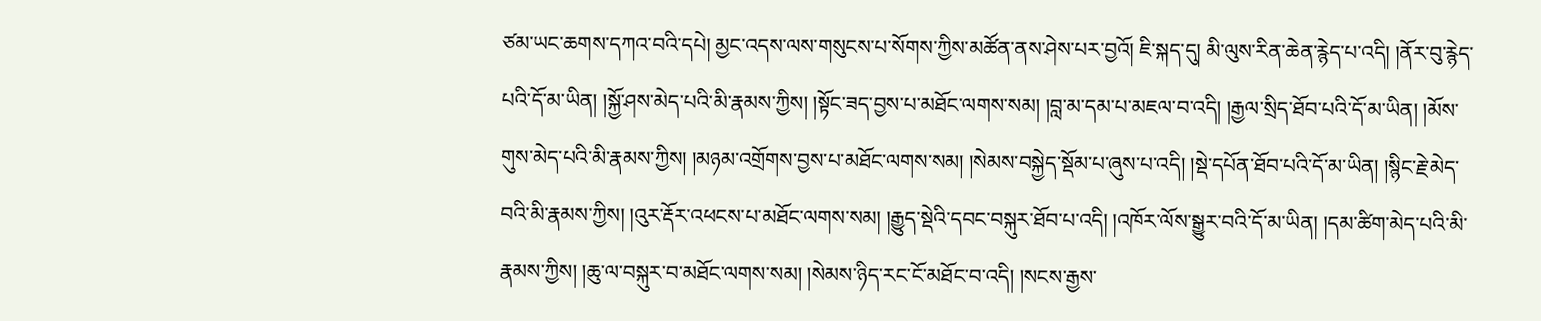ཙམ་ཡང་ཆགས་དཀའ་བའི་དཔེ། མྱང་འདས་ལས་གསུངས་པ་སོགས་ཀྱིས་མཚོན་ནས་ཤེས་པར་བྱའོ། ཇི་སྐད་དུ། མི་ལུས་རིན་ཆེན་རྙེད་པ་འདི། །ནོར་བུ་རྙེད་པའི་དོ་མ་ཡིན། །སྐྱོ་ཤས་མེད་པའི་མི་རྣམས་ཀྱིས། །སྟོང་ཟད་བྱས་པ་མཐོང་ལགས་སམ། །བླ་མ་དམ་པ་མཇལ་བ་འདི། །རྒྱལ་སྲིད་ཐོབ་པའི་དོ་མ་ཡིན། །མོས་གུས་མེད་པའི་མི་རྣམས་ཀྱིས། །མཉམ་འགྲོགས་བྱས་པ་མཐོང་ལགས་སམ། །སེམས་བསྐྱེད་སྡོམ་པ་ཞུས་པ་འདི། །སྡེ་དཔོན་ཐོབ་པའི་དོ་མ་ཡིན། །སྙིང་རྗེ་མེད་བའི་མི་རྣམས་ཀྱིས། །འུར་རྡོར་འཕངས་པ་མཐོང་ལགས་སམ། །རྒྱུད་སྡེའི་དབང་བསྐུར་ཐོབ་པ་འདི། །འཁོར་ལོས་སྒྱུར་བའི་དོ་མ་ཡིན། །དམ་ཚིག་མེད་པའི་མི་རྣམས་ཀྱིས། །ཆུ་ལ་བསྐུར་བ་མཐོང་ལགས་སམ། །སེམས་ཉིད་རང་ངོ་མཐོང་བ་འདི། །སངས་རྒྱས་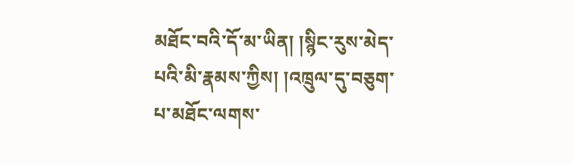མཐོང་བའི་དོ་མ་ཡིན། །སྙིང་རུས་མེད་པའི་མི་རྣམས་ཀྱིས། །འཁྲུལ་དུ་བཅུག་པ་མཐོང་ལགས་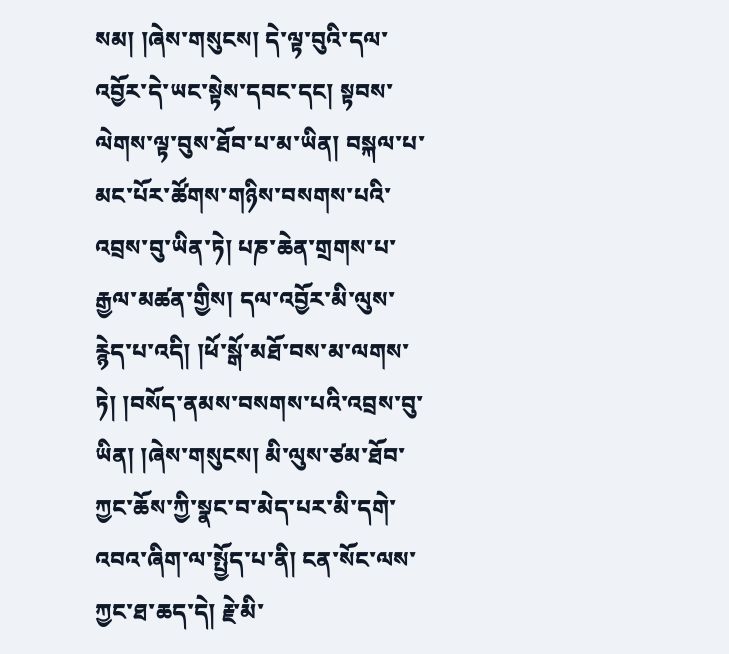སམ། །ཞེས་གསུངས། དེ་ལྟ་བུའི་དལ་འབྱོར་དེ་ཡང་སྟེས་དབང་དང། སྟབས་ལེགས་ལྟ་བུས་ཐོབ་པ་མ་ཡིན། བསྐལ་པ་མང་པོར་ཚོགས་གཉིས་བསགས་པའི་འབྲས་བུ་ཡིན་ཏེ། པཎ་ཆེན་གྲགས་པ་རྒྱལ་མཚན་གྱིས། དལ་འབྱོར་མི་ལུས་རྙེད་པ་འདི། །ཕོ་སྒོ་མཐོ་བས་མ་ལགས་ཏེ། །བསོད་ནམས་བསགས་པའི་འབྲས་བུ་ཡིན། །ཞེས་གསུངས། མི་ལུས་ཙམ་ཐོབ་ཀྱང་ཆོས་ཀྱི་སྣང་བ་མེད་པར་མི་དགེ་འབའ་ཞིག་ལ་སྤྱོད་པ་ནི། ངན་སོང་ལས་ཀྱང་ཐ་ཆད་དེ། རྗེ་མི་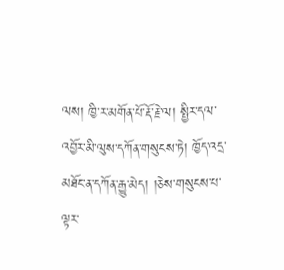ལས། ཁྱི་ར་མགོན་པོ་རྡོ་རྗེ་ལ། སྤྱིར་དལ་འབྱོར་མི་ལུས་དཀོན་གསུངས་ཏེ། ཁྱོད་འདྲ་མཐོང་ན་དཀོན་རྒྱུ་མེད། །ཅེས་གསུངས་པ་ལྟར་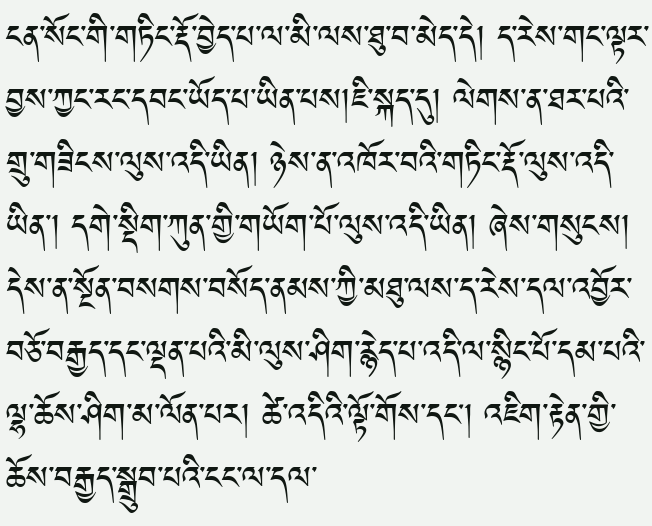ངན་སོང་གི་གཏིང་རྡོ་བྱེད་པ་ལ་མི་ལས་ཐུ་བ་མེད་དེ། ད་རེས་གང་ལྟར་བྱས་ཀྱང་རང་དབང་ཡོད་པ་ཡིན་པས།ཇི་སྐད་དུ། ལེགས་ན་ཐར་པའི་གྲུ་གཟིངས་ལུས་འདི་ཡིན། ཉེས་ན་འཁོར་བའི་གཏིང་རྡོ་ལུས་འདི་ཡིན་། དགེ་སྡིག་ཀུན་གྱི་གཡོག་པོ་ལུས་འདི་ཡིན། ཞེས་གསུངས། དེས་ན་སྔོན་བསགས་བསོད་ནམས་ཀྱི་མཐུ་ལས་ད་རེས་དལ་འབྱོར་བཅོ་བརྒྱད་དང་ལྡན་པའི་མི་ལུས་ཤིག་རྙེད་པ་འདི་ལ་སྙིང་པོ་དམ་པའི་ལྷ་ཆོས་ཤིག་མ་ལོན་པར། ཚེ་འདིའི་ལྟོ་གོས་དང། འཇིག་རྟེན་གྱི་ཆོས་བརྒྱད་སྒྲུབ་པའི་ངང་ལ་དལ་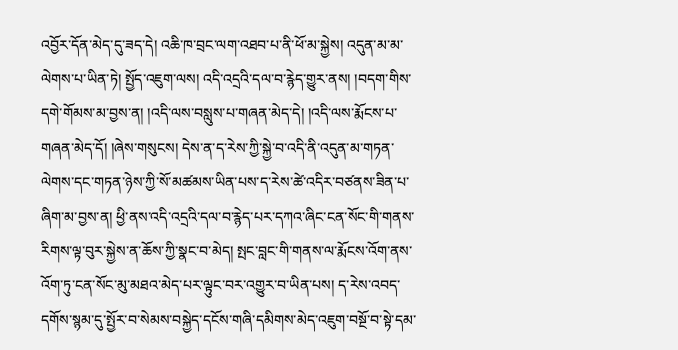འབྱོར་དོན་མེད་དུ་ཟད་དེ། འཆི་ཁ་བྲང་ལག་འཐབ་པ་ནི་ཕོ་མ་སྐྱེས། འདུན་མ་མ་ལེགས་པ་ཡིན་ཏེ། སྤྱོད་འཇུག་ལས། འདི་འདྲའི་དལ་བ་རྙེད་གྱུར་ནས། །བདག་གིས་དགེ་གོམས་མ་བྱས་ན། །འདི་ལས་བསླུས་པ་གཞན་མེད་དེ། །འདི་ལས་རྨོངས་པ་གཞན་མེད་དོ། །ཞེས་གསུངས། དེས་ན་ད་རེས་ཀྱི་སྐྱེ་བ་འདི་ནི་འདུན་མ་གཏན་ལེགས་དང་གཏན་ཉེས་ཀྱི་སོ་མཚམས་ཡིན་པས་ད་རེས་ཚེ་འདིར་བཙནས་ཟིན་པ་ཞིག་མ་བྱས་ན། ཕྱི་ནས་འདི་འདྲའི་དལ་བ་རྙེད་པར་དཀའ་ཞིང་ངན་སོང་གི་གནས་རིགས་ལྟ་བུར་སྐྱེས་ན་ཆོས་ཀྱི་སྣང་བ་མེད། སྤང་བླང་གི་གནས་ལ་རྨོངས་འོག་ནས་འོག་ཏུ་ངན་སོང་མུ་མཐའ་མེད་པར་ལྟུང་བར་འགྱུར་བ་ཡིན་པས། ད་རེས་འབད་དགོས་སྙམ་དུ་སྤྱོར་བ་སེམས་བསྐྱེད་དངོས་གཞི་དམིགས་མེད་འཇུག་བསྔོ་བ་སྟེ་དམ་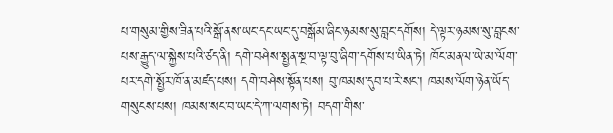པ་གསུམ་གྱིས་ཟིན་པའི་སྒོ་ནས་ཡང་དང་ཡང་དུ་བསྒོམ་ཞིང་ཉམས་སུ་བླང་དགོས། དེ་ལྟར་ཉམས་སུ་བླངས་པས་རྒྱུད་ལ་སྐྱེས་པའི་ཙད་ནི། དགེ་བཤེས་སྤྱན་སྔ་བ་ལྟ་བུ་ཞིག་དགོས་པ་ཡིན་ཏེ། ཁོང་མནལ་ཡེ་མ་ལོག་པར་དགེ་སྤྱོར་ཁོ་ན་མཛད་པས། དགེ་བཤེས་སྟོན་པས། བུ་ཁམས་དུབ་པ་རེ་སང་། ཁམས་ལོག་ཉེན་ཡོད་གསུངས་པས། ཁམས་སང་བ་ཡང་དེ་ཀ་ལགས་ཏེ། བདག་གིས་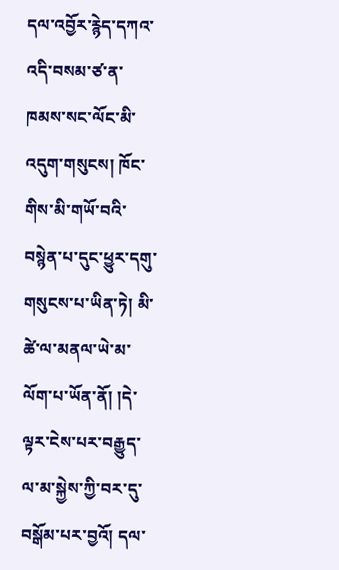དལ་འབྱོར་རྙེད་དཀའ་འདི་བསམ་ཙ་ན་ཁམས་སང་ལོང་མི་འདུག་གསུངས། ཁོང་གིས་མི་གཡོ་བའི་བསྙེན་པ་དུང་ཕྱུར་དགུ་གསུངས་པ་ཡིན་ཏེ། མི་ཚེ་ལ་མནལ་ཡེ་མ་ལོག་པ་ཡོན་ནོ། །དེ་ལྟར་ངེས་པར་བརྒྱུད་ལ་མ་སྐྱེས་ཀྱི་བར་དུ་བསྒོམ་པར་བྱའོ། དལ་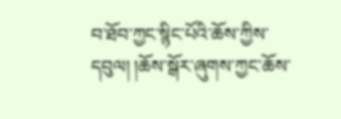བ་ཐོབ་ཀྱང་སྙིང་པོའི་ཆོས་ཀྱིས་དབུལ། །ཆོས་སྒོར་ཞུགས་ཀྱང་ཆོས་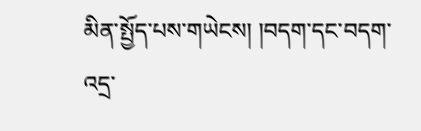མིན་སྤྱོད་པས་གཡེངས། །བདག་དང་བདག་འདྲ་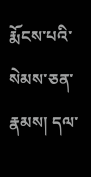རྨོངས་པའི་སེམས་ཅན་རྣམས། དལ་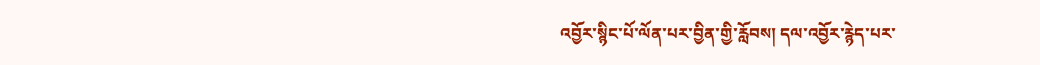འབྱོར་སྙིང་པོ་ལོན་པར་བྱིན་གྱི་རློབས། དལ་འབྱོར་རྙེད་པར་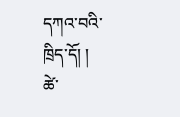དཀའ་བའི་ཁྲིད་དོ། །
ཚེ་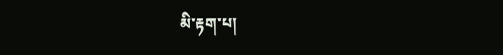མི་རྟག་པ།